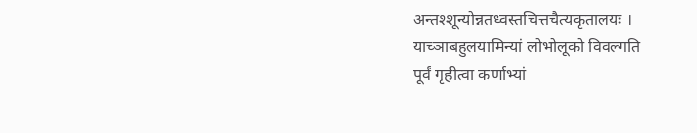अन्तश्शून्योन्नतध्वस्तचित्तचैत्यकृतालयः । याच्ञाबहुलयामिन्यां लोभोलूको विवल्गति
पूर्वं गृहीत्वा कर्णाभ्यां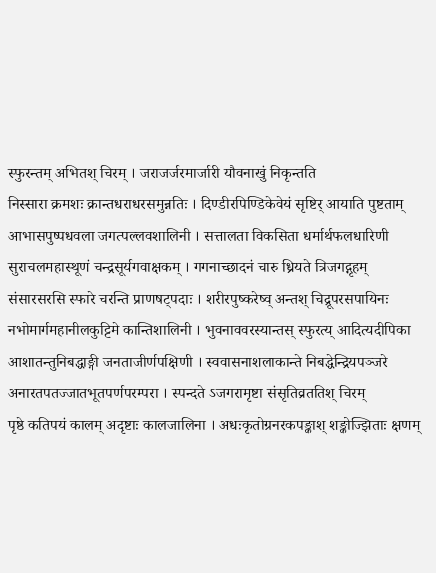स्फुरन्तम् अभितश् चिरम् । जराजर्जरमार्जारी यौवनाखुं निकृन्तति
निस्सारा क्रमशः क्रान्तधराधरसमुन्नतिः । दिण्डीरपिण्डिकेवेयं सृष्टिर् आयाति पुष्टताम्
आभासपुष्पधवला जगत्पल्लवशालिनी । सत्तालता विकसिता धर्मार्थफलधारिणी
सुराचलमहास्थूणं चन्द्रसूर्यगवाक्षकम् । गगनाच्छादनं चारु ध्रियते त्रिजगद्गृहम्
संसारसरसि स्फारे चरन्ति प्राणषट्पदाः । शरीरपुष्करेष्व् अन्तश् चिद्रूपरसपायिनः
नभोमार्गमहानीलकुट्टिमे कान्तिशालिनी । भुवनाववरस्यान्तस् स्फुरत्य् आदित्यदीपिका
आशातन्तुनिबद्धाङ्गी जनताजीर्णपक्षिणी । स्ववासनाशलाकान्ते निबद्धेन्द्रियपञ्जरे
अनारतपतज्जातभूतपर्णपरम्परा । स्पन्दते ऽजगरामृष्टा संसृतिव्रततिश् चिरम्
पृष्ठे कतिपयं कालम् अदृष्टाः कालजालिना । अधःकृतोग्रनरकपङ्काश् शङ्कोज्झिताः क्षणम्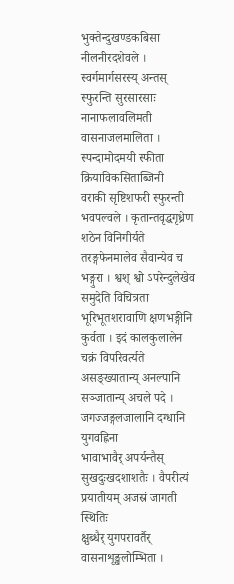भुक्तेन्दुखण्डकबिसा नीलनीरदशेवले । स्वर्गमार्गसरस्य् अन्तस् स्फुरन्ति सुरसारसाः
नानाफलावलिमती वासनाजलमालिता । स्पन्दामोदमयी स्फीता क्रियाविकसिताब्जिनी
वराकी सृष्टिशफरी स्फुरन्ती भवपल्वले । कृतान्तवृद्धगृध्रेण शठेन विनिगीर्यते
तरङ्गफेनमालेव सैवान्येव च भङ्गुरा । श्वश् श्वो ऽपरेन्दुलेखेव समुदेति विचित्रता
भूरिभूतशरावाणि क्षणभङ्गीनि कुर्वता । इदं कालकुलालेन चक्रं विपरिवर्त्यते
असङ्ख्यातान्य् अनल्पानि सञ्जातान्य् अचले पदे । जगज्जङ्गलजालानि दग्धानि युगवह्निना
भावाभावैर् अपर्यन्तैस् सुखदुःखदशाशतैः । वैपरीत्यं प्रयातीयम् अजस्रं जागती स्थितिः
क्षुब्धैर् युगपरावर्तैर् वासनाशृङ्खलोम्भिता ।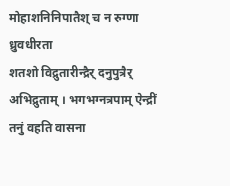मोहाशनिनिपातैश् च न रुग्णा ध्रुवधीरता
शतशो विद्रुतारीन्द्रैर् दनुपुत्रैर् अभिद्रुताम् । भगभग्नत्रपाम् ऐन्द्रीं तनुं वहति वासना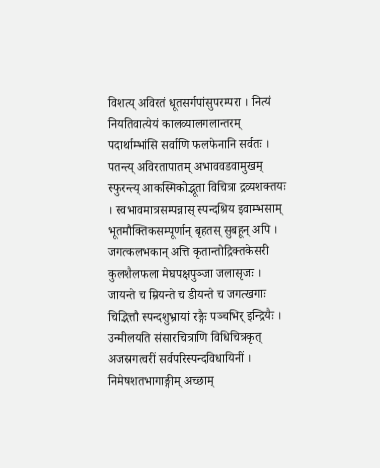विशत्य् अविरतं धूतसर्गपांसुपरम्परा । नित्यं नियतिवात्येयं कालव्यालगलान्तरम्
पदार्थाम्भांसि सर्वाणि फलफेनानि सर्वतः । पतन्त्य् अविरतापातम् अभाववडवामुखम्
स्फुरन्त्य् आकस्मिकोद्भूता विचित्रा द्रव्यशक्तयः । स्वभावमात्रसम्पन्नास् स्पन्दश्रिय इवाम्भसाम्
भूतमौक्तिकसम्पूर्णान् बृहतस् सुबहून् अपि । जगत्कलभकान् अत्ति कृतान्तोद्रिक्तकेसरी
कुलशैलफला मेघपक्षपुञ्जा जलासृजः । जायन्ते च म्रियन्ते च डीयन्ते च जगत्खगाः
चिद्भित्तौ स्पन्दशुभ्रायां रङ्गैः पञ्चभिर् इन्द्रियैः । उन्मीलयति संसारचित्राणि विधिचित्रकृत्
अजस्रगत्वरीं सर्वपरिस्पन्दविधायिनीं । निमेषशतभागाङ्गीम् अच्छाम्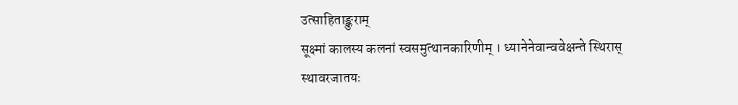उत्साहिताङ्कुराम्
सूक्ष्मां कालस्य कलनां स्वसमुत्थानकारिणीम् । ध्यानेनेवान्ववेक्षन्ते स्थिरास् स्थावरजातयः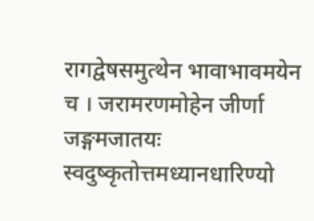रागद्वेषसमुत्थेन भावाभावमयेन च । जरामरणमोहेन जीर्णा जङ्गमजातयः
स्वदुष्कृतोत्तमध्यानधारिण्यो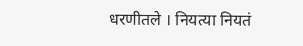धरणीतले । नियत्या नियतं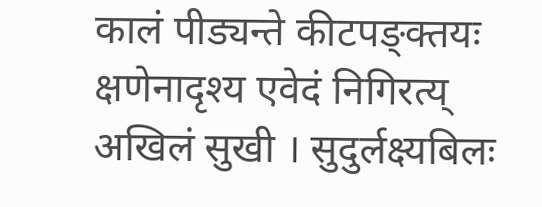कालं पीड्यन्ते कीटपङ्क्तयः
क्षणेनादृश्य एवेदं निगिरत्य् अखिलं सुखी । सुदुर्लक्ष्यबिलः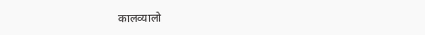कालव्यालो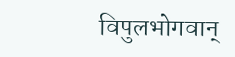विपुलभोगवान्